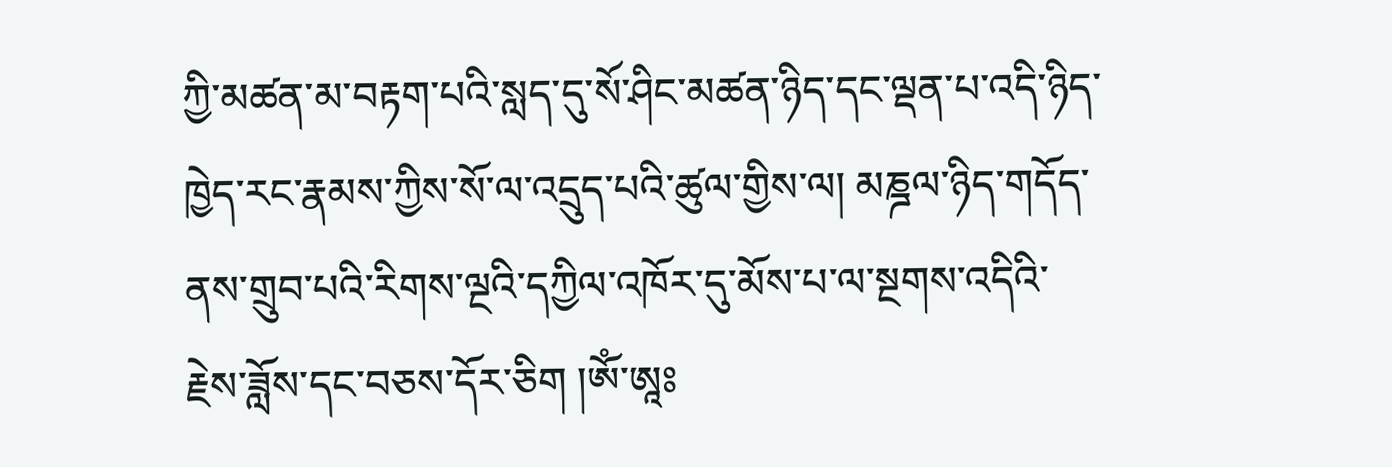ཀྱི་མཚན་མ་བརྟག་པའི་སླད་དུ་སོ་ཤིང་མཚན་ཉིད་དང་ལྡན་པ་འདི་ཉིད་ཁྱེད་རང་རྣམས་ཀྱིས་སོ་ལ་འདྲུད་པའི་ཚུལ་གྱིས་ལ། མཎྜལ་ཉིད་གདོད་ནས་གྲུབ་པའི་རིགས་ལྔའི་དཀྱིལ་འཁོར་དུ་མོས་པ་ལ་སྔགས་འདིའི་རྗེས་ཟློས་དང་བཅས་དོར་ཅིག །ཨོཾ་ཨཱཿ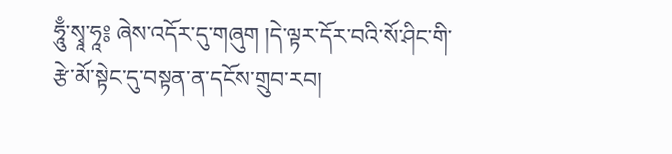ཧཱུྃ་སྭཱ་ཧཱ༔ ཞེས་འདོར་དུ་གཞུག །དེ་ལྟར་དོར་བའི་སོ་ཤིང་གི་རྩེ་མོ་སྟེང་དུ་བསྟན་ན་དངོས་གྲུབ་རབ།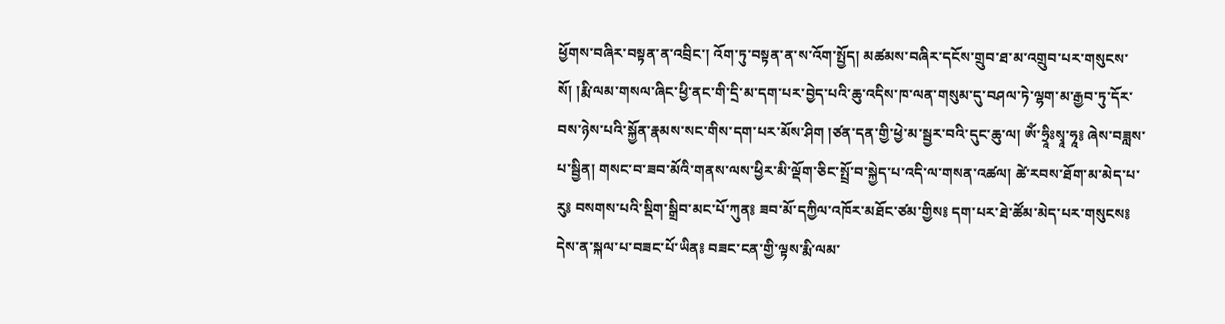ཕྱོགས་བཞིར་བསྟན་ན་འབྲིང་། འོག་ཏུ་བསྟན་ན་ས་འོག་སྤྱོད། མཚམས་བཞིར་དངོས་གྲུབ་ཐ་མ་འགྲུབ་པར་གསུངས་སོ། །རྨི་ལམ་གསལ་ཞིང་ཕྱི་ནང་གི་དྲི་མ་དག་པར་བྱེད་པའི་ཆུ་འདིས་ཁ་ལན་གསུམ་དུ་བཤལ་ཏེ་ལྷག་མ་རྒྱབ་ཏུ་དོར་བས་ཉེས་པའི་སྐྱོན་རྣམས་སང་གིས་དག་པར་མོས་ཤིག །ཙན་དན་གྱི་ཕྱེ་མ་སྦྱར་བའི་དུང་ཆུ་ལ། ཨོཾ་ཧྲཱིཿསྭཱ་ཧཱ༔ ཞེས་བཟླས་པ་སྦྱིན། གསང་བ་ཟབ་མོའི་གནས་ལས་ཕྱིར་མི་ལྡོག་ཅིང་སྤྲོ་བ་སྐྱེད་པ་འདི་ལ་གསན་འཚལ། ཚེ་རབས་ཐོག་མ་མེད་པ་རུ༔ བསགས་པའི་སྡིག་སྒྲིབ་མང་པོ་ཀུན༔ ཟབ་མོ་དཀྱིལ་འཁོར་མཐོང་ཙམ་གྱིས༔ དག་པར་ཐེ་ཚོམ་མེད་པར་གསུངས༔ དེས་ན་སྐལ་པ་བཟང་པོ་ཡིན༔ བཟང་ངན་གྱི་ལྟས་རྨི་ལམ་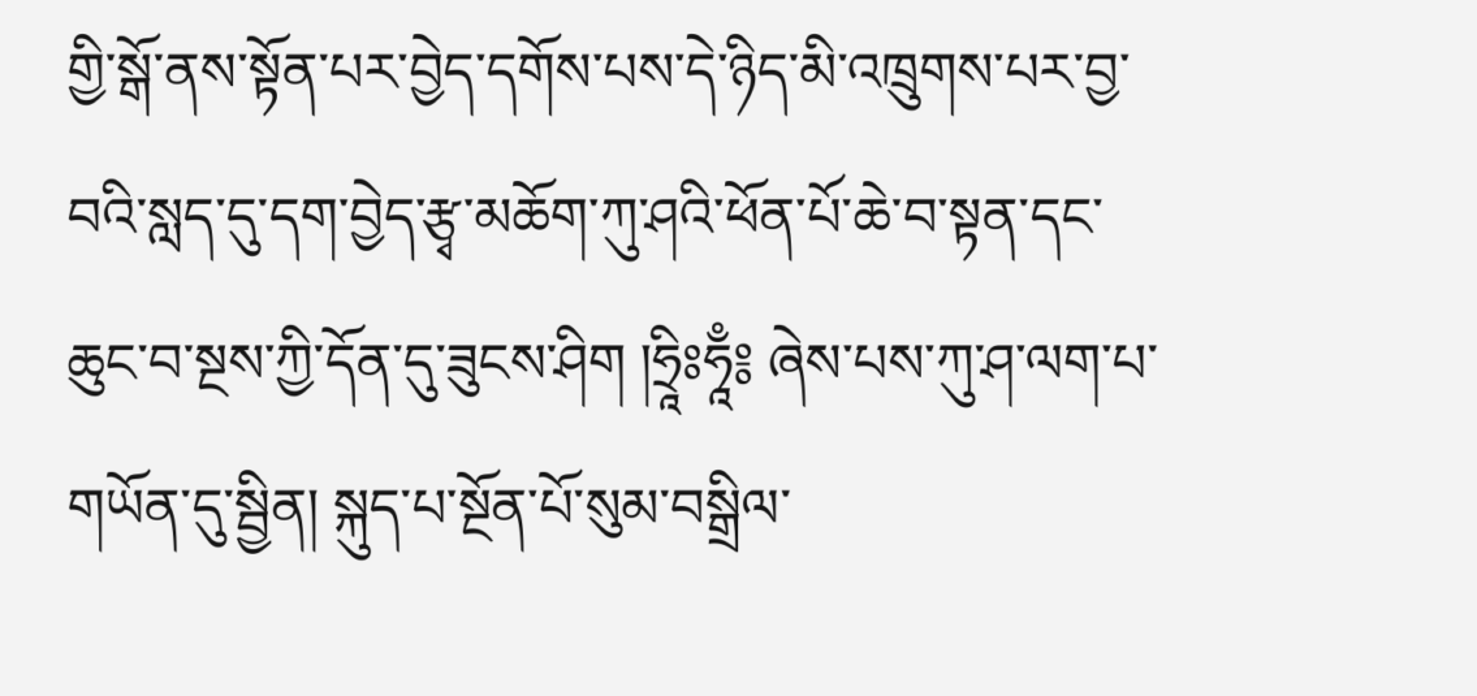གྱི་སྒོ་ནས་སྟོན་པར་བྱེད་དགོས་པས་དེ་ཉིད་མི་འཁྲུགས་པར་བྱ་བའི་སླད་དུ་དག་བྱེད་རྩྭ་མཆོག་ཀུ་ཤའི་ཕོན་པོ་ཆེ་བ་སྟན་དང་ཆུང་བ་སྔས་ཀྱི་དོན་དུ་ཟུངས་ཤིག །ཧྲཱིཿཧཱྃ༔ ཞེས་པས་ཀུ་ཤ་ལག་པ་གཡོན་དུ་སྦྱིན། སྐུད་པ་སྔོན་པོ་སུམ་བསྒྲིལ་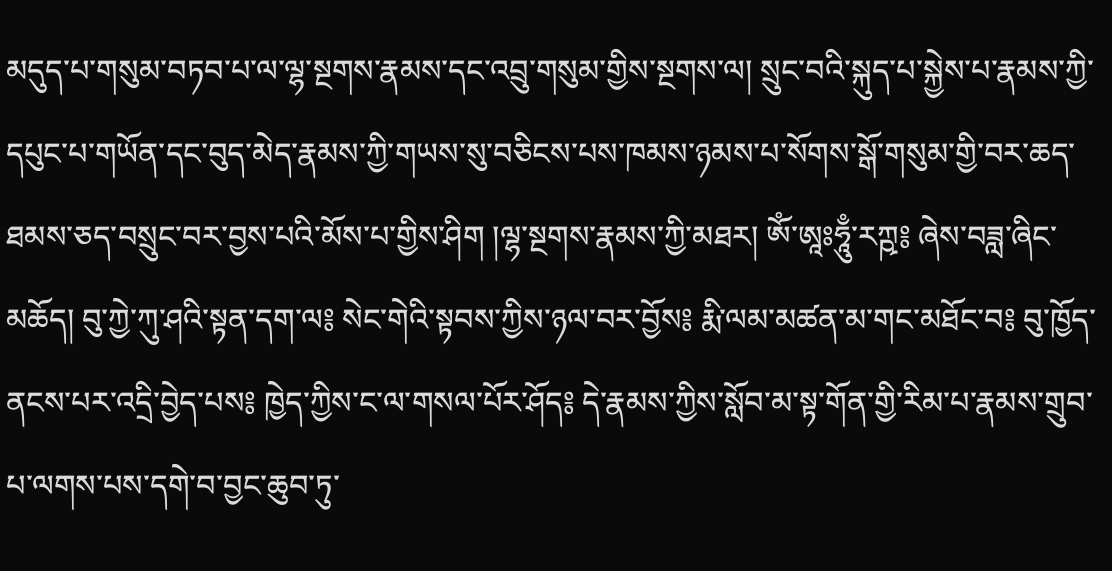མདུད་པ་གསུམ་བཏབ་པ་ལ་ལྷ་སྔགས་རྣམས་དང་འབྲུ་གསུམ་གྱིས་སྔགས་ལ། སྲུང་བའི་སྐུད་པ་སྐྱེས་པ་རྣམས་ཀྱི་དཔུང་པ་གཡོན་དང་བུད་མེད་རྣམས་ཀྱི་གཡས་སུ་བཅིངས་པས་ཁམས་ཉམས་པ་སོགས་སྒོ་གསུམ་གྱི་བར་ཆད་ཐམས་ཅད་བསྲུང་བར་བྱས་པའི་མོས་པ་གྱིས་ཤིག །ལྷ་སྔགས་རྣམས་ཀྱི་མཐར། ཨོཾ་ཨཱཿཧཱུྃ་རཀྵ༔ ཞེས་བཟླ་ཞིང་མཆོད། བུ་ཀྱེ་ཀུ་ཤའི་སྟན་དག་ལ༔ སེང་གེའི་སྟབས་ཀྱིས་ཉལ་བར་བྱོས༔ རྨི་ལམ་མཚན་མ་གང་མཐོང་བ༔ བུ་ཁྱོད་ནངས་པར་འདྲི་བྱེད་པས༔ ཁྱེད་ཀྱིས་ང་ལ་གསལ་པོར་ཤོད༔ དེ་རྣམས་ཀྱིས་སློབ་མ་སྟ་གོན་གྱི་རིམ་པ་རྣམས་གྲུབ་པ་ལགས་པས་དགེ་བ་བྱང་ཆུབ་ཏུ་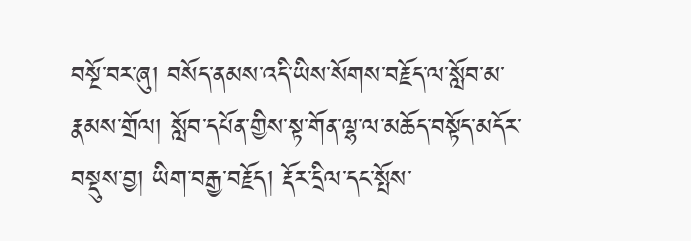བསྔོ་བར་ཞུ། བསོད་ནམས་འདི་ཡིས་སོགས་བརྗོད་ལ་སློབ་མ་རྣམས་གྲོལ། སློབ་དཔོན་གྱིས་སྟ་གོན་ལྷ་ལ་མཆོད་བསྟོད་མདོར་བསྡུས་བྱ། ཡིག་བརྒྱ་བརྗོད། རྡོར་དྲིལ་དང་སྤོས་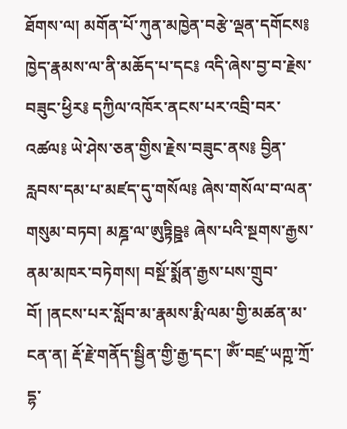ཐོགས་ལ། མགོན་པོ་ཀུན་མཁྱེན་བརྩེ་ལྡན་དགོངས༔ ཁྱེད་རྣམས་ལ་ནི་མཆོད་པ་དང༔ འདི་ཞེས་བྱ་བ་རྗེས་བཟུང་ཕྱིར༔ དཀྱིལ་འཁོར་ནངས་པར་འབྲི་བར་འཚལ༔ ཡེ་ཤེས་ཅན་གྱིས་རྗེས་བཟུང་ནས༔ བྱིན་རླབས་དམ་པ་མཛད་དུ་གསོལ༔ ཞེས་གསོལ་བ་ལན་གསུམ་བཏབ། མཎྜ་ལ་ཨུཏྟིཥྛ༔ ཞེས་པའི་སྔགས་རྒྱས་ནམ་མཁར་བཏེགས། བསྔོ་སྨོན་རྒྱས་པས་གྲུབ་བོ། །ནངས་པར་སློབ་མ་རྣམས་རྨི་ལམ་གྱི་མཚན་མ་ངན་ན། རྡོ་རྗེ་གནོད་སྦྱིན་གྱི་རྒྱ་དང་། ཨོཾ་བཛྲ་ཡཀྵ་ཀྲོ་དྷ་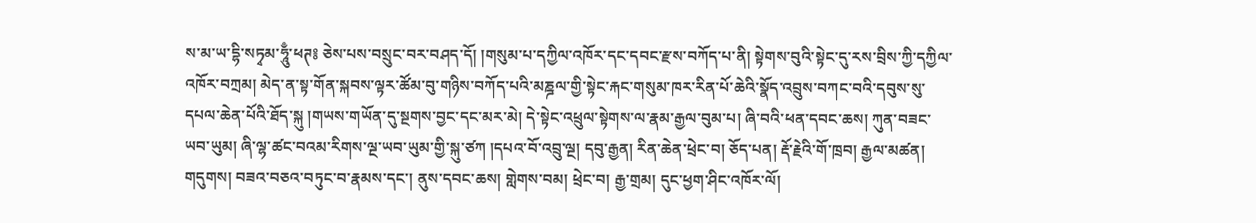ས་མ་ཡ་དྷི་སཏྭམ་ཧཱུྃ་ཕཊ༔ ཅེས་པས་བསྲུང་བར་བཤད་དོ། །གསུམ་པ་དཀྱིལ་འཁོར་དང་དབང་རྫས་བཀོད་པ་ནི། སྟེགས་བུའི་སྟེང་དུ་རས་བྲིས་ཀྱི་དཀྱིལ་འཁོར་བཀྲམ། མེད་ན་སྟ་གོན་སྐབས་ལྟར་ཚོམ་བུ་གཉིས་བཀོད་པའི་མཎྜལ་གྱི་སྟེང་རྐང་གསུམ་ཁར་རིན་པོ་ཆེའི་སྣོད་འབྲུས་བཀང་བའི་དབུས་སུ་དཔལ་ཆེན་པོའི་ཐོད་སྐུ །གཡས་གཡོན་དུ་སྔགས་བྱང་དང་མར་མེ། དེ་སྟེང་འཕྲུལ་སྟེགས་ལ་རྣམ་རྒྱལ་བུམ་པ། ཞི་བའི་ཕན་དབང་ཆས། ཀུན་བཟང་ཡབ་ཡུམ། ཞི་ལྷ་ཚང་བའམ་རིགས་ལྔ་ཡབ་ཡུམ་གྱི་སྐུ་ཙཀ །དཔའ་བོ་འབྲུ་ལྔ། དབུ་རྒྱན། རིན་ཆེན་ཕྲེང་བ། ཅོད་པན། རྡོ་རྗེའི་གོ་ཁྲབ། རྒྱལ་མཚན། གདུགས། བཟའ་བཅའ་བཏུང་བ་རྣམས་དང་། ནུས་དབང་ཆས། གླེགས་བམ། ཕྲེང་བ། རྒྱ་གྲམ། དུང་ཕྱག་ཤིང་འཁོར་ལོ།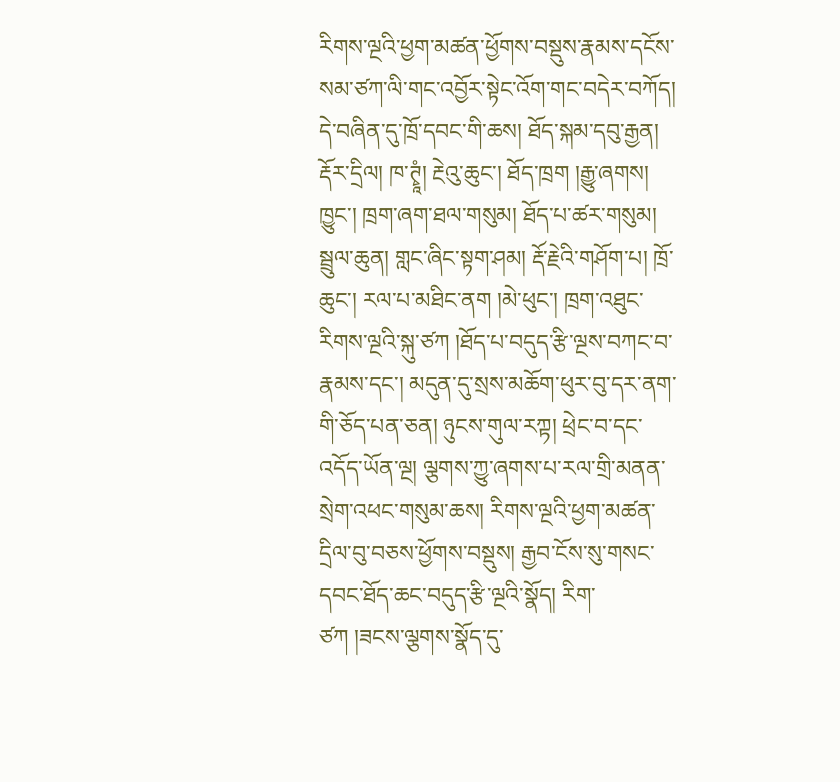རིགས་ལྔའི་ཕྱག་མཚན་ཕྱོགས་བསྡུས་རྣམས་དངོས་སམ་ཙཀ་ལི་གང་འབྱོར་སྟེང་འོག་གང་བདེར་བཀོད། དེ་བཞིན་དུ་ཁྲོ་དབང་གི་ཆས། ཐོད་སྐམ་དབུ་རྒྱན། རྡོར་དྲིལ། ཁ་ཊྭཱཾ། རྔེའུ་ཆུང་། ཐོད་ཁྲག །རྒྱུ་ཞགས། ཁྱུང་། ཁྲག་ཞག་ཐལ་གསུམ། ཐོད་པ་ཚར་གསུམ། སྦྲུལ་ཆུན། གླང་ཞིང་སྟག་ཤམ། རྡོ་རྗེའི་གཤོག་པ། ཁྲོ་ཆུང་། རལ་པ་མཐིང་ནག །མེ་ཕུང་། ཁྲག་འཐུང་རིགས་ལྔའི་སྐུ་ཙཀ །ཐོད་པ་བདུད་རྩི་ལྔས་བཀང་བ་རྣམས་དང་། མདུན་དུ་སྲས་མཆོག་ཕུར་བུ་དར་ནག་གི་ཅོད་པན་ཅན། ཉུངས་གུལ་རཀྟ། ཕྲེང་བ་དང་འདོད་ཡོན་ལྔ། ལྕགས་ཀྱུ་ཞགས་པ་རལ་གྲི་མནན་སྲེག་འཕང་གསུམ་ཆས། རིགས་ལྔའི་ཕྱག་མཚན་དྲིལ་བུ་བཅས་ཕྱོགས་བསྡུས། རྒྱབ་ངོས་སུ་གསང་དབང་ཐོད་ཆང་བདུད་རྩི་ལྔའི་སྣོད། རིག་ཙཀ །ཟངས་ལྕགས་སྣོད་དུ་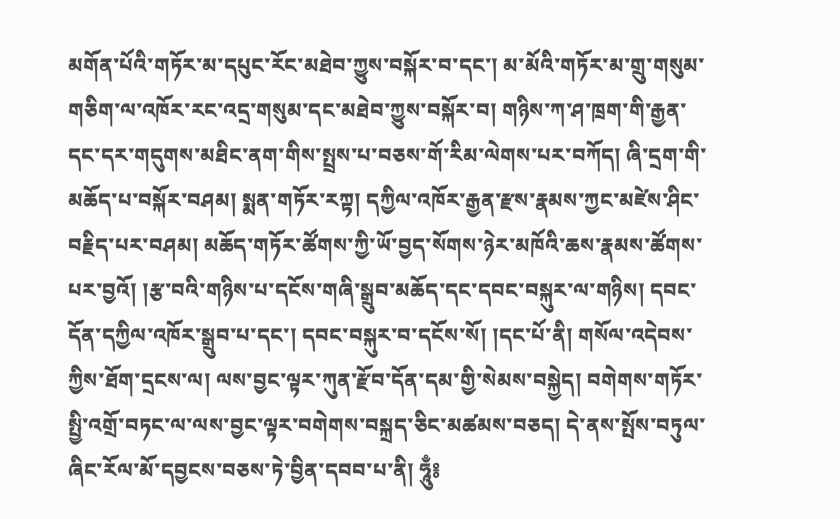མགོན་པོའི་གཏོར་མ་དཔུང་རོང་མཐེབ་ཀྱུས་བསྐོར་བ་དང་། མ་མོའི་གཏོར་མ་གྲུ་གསུམ་གཅིག་ལ་འཁོར་རང་འདྲ་གསུམ་དང་མཐེབ་ཀྱུས་བསྐོར་བ། གཉིས་ཀ་ཤ་ཁྲག་གི་རྒྱན་དང་དར་གདུགས་མཐིང་ནག་གིས་སྤྲས་པ་བཅས་གོ་རིམ་ལེགས་པར་བཀོད། ཞི་དྲག་གི་མཆོད་པ་བསྐོར་བཤམ། སྨན་གཏོར་རཀྟ། དཀྱིལ་འཁོར་རྒྱན་རྫས་རྣམས་ཀྱང་མཛེས་ཤིང་བརྗིད་པར་བཤམ། མཆོད་གཏོར་ཚོགས་ཀྱི་ཡོ་བྱད་སོགས་ཉེར་མཁོའི་ཆས་རྣམས་ཚོགས་པར་བྱའོ། །རྩ་བའི་གཉིས་པ་དངོས་གཞི་སྒྲུབ་མཆོད་དང་དབང་བསྐུར་ལ་གཉིས། དབང་དོན་དཀྱིལ་འཁོར་སྒྲུབ་པ་དང་། དབང་བསྐུར་བ་དངོས་སོ། །དང་པོ་ནི། གསོལ་འདེབས་ཀྱིས་ཐོག་དྲངས་ལ། ལས་བྱང་ལྟར་ཀུན་རྫོབ་དོན་དམ་གྱི་སེམས་བསྐྱེད། བགེགས་གཏོར་སྤྱི་འགྲོ་བཏང་ལ་ལས་བྱང་ལྟར་བགེགས་བསྐྲད་ཅིང་མཚམས་བཅད། དེ་ནས་སྤོས་བཏུལ་ཞིང་རོལ་མོ་དབྱངས་བཅས་ཏེ་བྱིན་དབབ་པ་ནི། ཧཱུྃ༔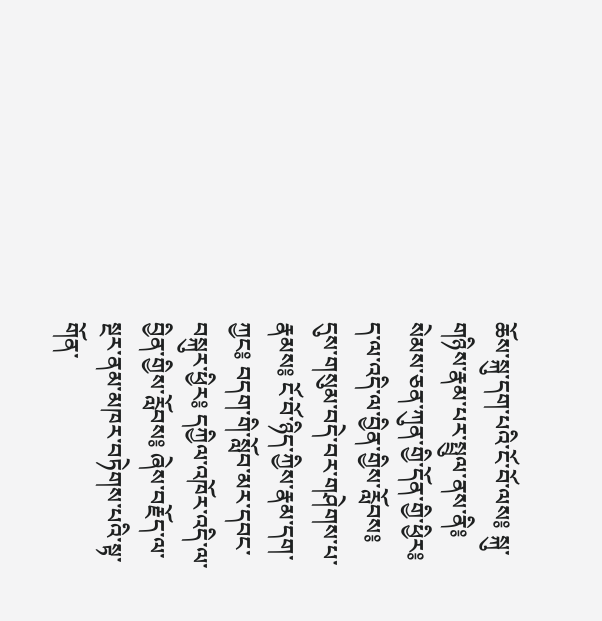ཆོས་སྐུ་དག་པའི་ངོ་བོ་ལས༔ སྐུ་གཉིས་རྣམ་པར་སྤྲུལ་ནས་ནི༔ སེམས་ཅན་ཀུན་གྱི་དོན་གྱི་ཕྱིར༔ ད་ལ་འདི་ལ་བྱིན་གྱིས་རློབས༔ དུས་གསུམ་བདེ་བར་གཤེགས་པ་རྣམས༔ ངོ་བོ་ཉིད་ཀྱིས་རྣམ་དག་ཀྱང༔ བདག་གི་སློབ་མར་དབང་བསྐུར་ཕྱིར༔ དཀྱིལ་འཁོར་འདི་ལ་བྱིན་གྱིས་རློབས༔ ཞེས་བརྗོད་ལ་སྔར་ནམ་མཁར་བཏེགས་པའི་སྟ་གོན་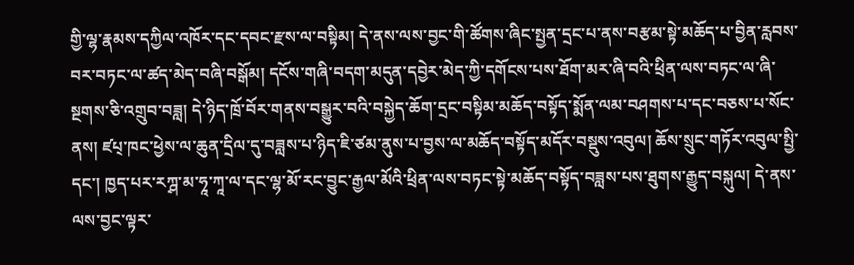གྱི་ལྷ་རྣམས་དཀྱིལ་འཁོར་དང་དབང་རྫས་ལ་བསྟིམ། དེ་ནས་ལས་བྱང་གི་ཚོགས་ཞིང་སྤྱན་དྲང་པ་ནས་བརྩམ་སྟེ་མཆོད་པ་བྱིན་རླབས་བར་བཏང་ལ་ཚད་མེད་བཞི་བསྒོམ། དངོས་གཞི་བདག་མདུན་དབྱེར་མེད་ཀྱི་དགོངས་པས་ཐོག་མར་ཞི་བའི་ཕྲིན་ལས་བཏང་ལ་ཞི་སྔགས་ཅི་འགྲུབ་བཟླ། དེ་ཉིད་ཁྲོ་བོར་གནས་བསྒྱུར་བའི་བསྐྱེད་ཆོག་དྲང་བསྟིམ་མཆོད་བསྟོད་སྨོན་ལམ་བཤགས་པ་དང་བཅས་པ་སོང་ནས། ཛཔ྄་ཁང་ཕྱེས་ལ་ཆུན་དྲིལ་དུ་བཟླས་པ་ཉིད་ཇི་ཙམ་ནུས་པ་བྱས་ལ་མཆོད་བསྟོད་མདོར་བསྡུས་འབུལ། ཆོས་སྲུང་གཏོར་འབུལ་སྤྱི་དང་། ཁྱད་པར་རཀྴ་མ་ཧཱ་ཀཱ་ལ་དང་ལྷ་མོ་རང་བྱུང་རྒྱལ་མོའི་ཕྲིན་ལས་བཏང་སྟེ་མཆོད་བསྟོད་བཟླས་པས་ཐུགས་རྒྱུད་བསྐུལ། དེ་ནས་ལས་བྱང་ལྟར་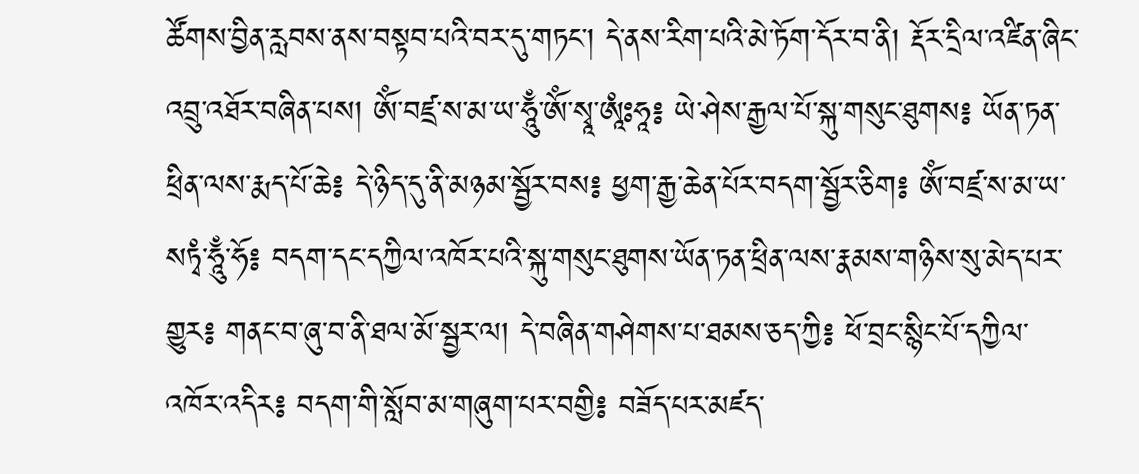ཚོགས་བྱིན་རླབས་ནས་བསྟབ་པའི་བར་དུ་གཏང་། དེ་ནས་རིག་པའི་མེ་ཏོག་དོར་བ་ནི། རྡོར་དྲིལ་འཛིན་ཞིང་འབྲུ་འཐོར་བཞིན་པས། ཨོཾ་བཛྲ་ས་མ་ཡ་ཧཱུྃ་ཨོཾ་སྭཱ་ཨཱཾཿཧཱ༔ ཡེ་ཤེས་རྒྱལ་པོ་སྐུ་གསུང་ཐུགས༔ ཡོན་ཏན་ཕྲིན་ལས་རྨད་པོ་ཆེ༔ དེ་ཉིད་དུ་ནི་མཉམ་སྦྱོར་བས༔ ཕྱག་རྒྱ་ཆེན་པོར་བདག་སྦྱོར་ཅིག༔ ཨོཾ་བཛྲ་ས་མ་ཡ་སཏྭཾ་ཧཱུྃ་ཧོ༔ བདག་དང་དཀྱིལ་འཁོར་པའི་སྐུ་གསུང་ཐུགས་ཡོན་ཏན་ཕྲིན་ལས་རྣམས་གཉིས་སུ་མེད་པར་གྱུར༔ གནང་བ་ཞུ་བ་ནི་ཐལ་མོ་སྦྱར་ལ། དེ་བཞིན་གཤེགས་པ་ཐམས་ཅད་ཀྱི༔ ཕོ་བྲང་སྙིང་པོ་དཀྱིལ་འཁོར་འདིར༔ བདག་གི་སློབ་མ་གཞུག་པར་བགྱི༔ བཟོད་པར་མཛད་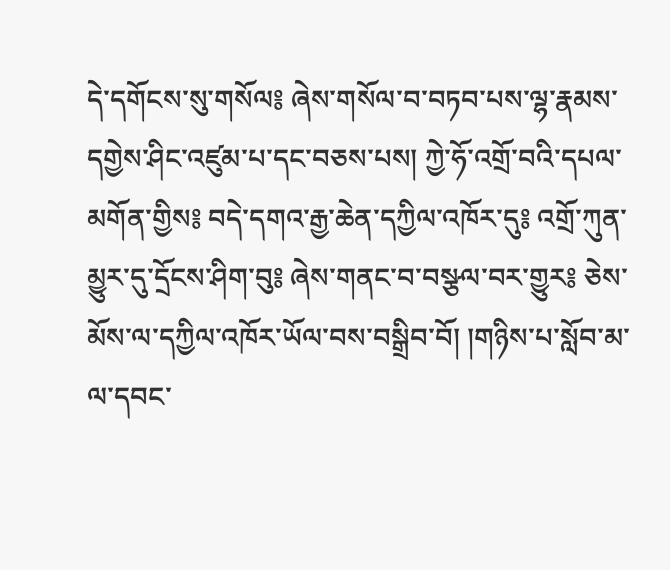དེ་དགོངས་སུ་གསོལ༔ ཞེས་གསོལ་བ་བཏབ་པས་ལྷ་རྣམས་དགྱེས་ཤིང་འཛུམ་པ་དང་བཅས་པས། ཀྱེ་ཧོ་འགྲོ་བའི་དཔལ་མགོན་གྱིས༔ བདེ་དགའ་རྒྱ་ཆེན་དཀྱིལ་འཁོར་དུ༔ འགྲོ་ཀུན་མྱུར་དུ་དྲོངས་ཤིག་བུ༔ ཞེས་གནང་བ་བསྩལ་བར་གྱུར༔ ཅེས་མོས་ལ་དཀྱིལ་འཁོར་ཡོལ་བས་བསྒྲིབ་བོ། །གཉིས་པ་སློབ་མ་ལ་དབང་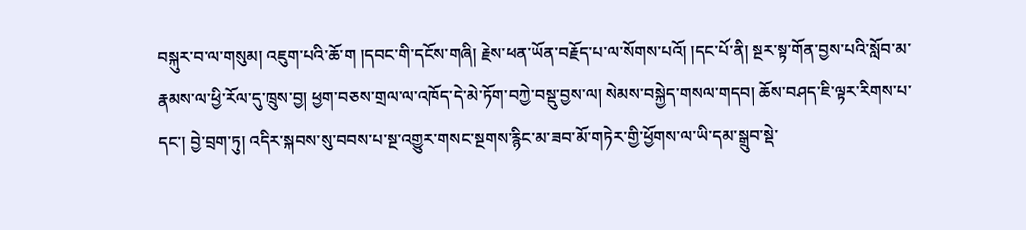བསྐུར་བ་ལ་གསུམ། འཇུག་པའི་ཆོ་ག །དབང་གི་དངོས་གཞི། རྗེས་ཕན་ཡོན་བརྗོད་པ་ལ་སོགས་པའོ། །དང་པོ་ནི། སྔར་སྟ་གོན་བྱས་པའི་སློབ་མ་རྣམས་ལ་ཕྱི་རོལ་དུ་ཁྲུས་བྱ། ཕྱག་བཅས་གྲལ་ལ་འཁོད་དེ་མེ་ཏོག་བཀྱེ་བསྡུ་བྱས་ལ། སེམས་བསྐྱེད་གསལ་གདབ། ཆོས་བཤད་ཇི་ལྟར་རིགས་པ་དང་། བྱེ་བྲག་ཏུ། འདིར་སྐབས་སུ་བབས་པ་སྔ་འགྱུར་གསང་སྔགས་རྙིང་མ་ཟབ་མོ་གཏེར་གྱི་ཕྱོགས་ལ་ཡི་དམ་སྒྲུབ་སྡེ་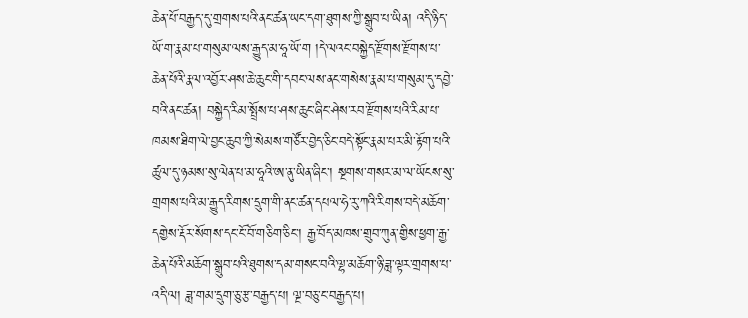ཆེན་པོ་བརྒྱད་དུ་གྲགས་པའི་ནང་ཚན་ཡང་དག་ཐུགས་ཀྱི་སྒྲུབ་པ་ཡིན། འདི་ཉིད་ཡོ་ག་རྣམ་པ་གསུམ་ལས་རྒྱུད་མ་ཧཱ་ཡོ་ག །དེ་ལའང་བསྐྱེད་རྫོགས་རྫོགས་པ་ཆེན་པོའི་རྣལ་འབྱོར་ཤས་ཆེ་ཆུང་གི་དབང་ལས་ནང་གསེས་རྣམ་པ་གསུམ་དུ་དབྱེ་བའི་ནང་ཚན། བསྐྱེད་རིམ་སྤྲོས་པ་ཤས་ཆུང་ཞིང་ཤེས་རབ་རྫོགས་པའི་རིམ་པ་ཁམས་ཐིག་ལེ་བྱང་ཆུབ་ཀྱི་སེམས་གཙོར་བྱེད་ཅིང་བདེ་སྟོང་རྣམ་པར་མི་རྟོག་པའི་ཚུལ་དུ་ཉམས་སུ་ལེན་པ་མ་ཧཱའི་ཨ་ནུ་ཡིན་ཞིང་། སྔགས་གསར་མ་ལ་ཡོངས་སུ་གྲགས་པའི་མ་རྒྱུད་རིགས་དྲུག་གི་ནང་ཚན་དཔལ་ཧེ་རུ་ཀའི་རིགས་བདེ་མཆོག་དགྱེས་རྡོར་སོགས་དང་ངོ་བོ་གཅིག་ཅིང་། རྒྱ་བོད་མཁས་གྲུབ་ཀུན་གྱིས་ཕྱག་རྒྱ་ཆེན་པོའི་མཆོག་སྒྲུབ་པའི་ཐུགས་དམ་གསང་བའི་ལྷ་མཆོག་ཉི་ཟླ་ལྟར་གྲགས་པ་འདི་ལ། ཟླ་གམ་དྲུག་ཅུ་རྩ་བརྒྱད་པ། ལྔ་བཅུ་ང་བརྒྱད་པ།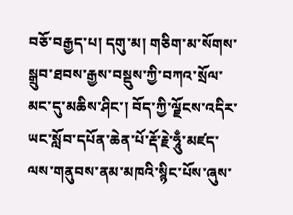བཅོ་བརྒྱད་པ། དགུ་མ། གཅིག་མ་སོགས་སྒྲུབ་ཐབས་རྒྱས་བསྡུས་ཀྱི་བཀའ་སྲོལ་མང་དུ་མཆིས་ཤིང་། བོད་ཀྱི་ལྗོངས་འདིར་ཡང་སློབ་དཔོན་ཆེན་པོ་རྡོ་རྗེ་ཧཱུྃ་མཛད་ལས་གནུབས་ནམ་མཁའི་སྙིང་པོས་ཞུས་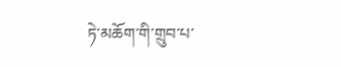ཏེ་མཆོག་གི་གྲུབ་པ་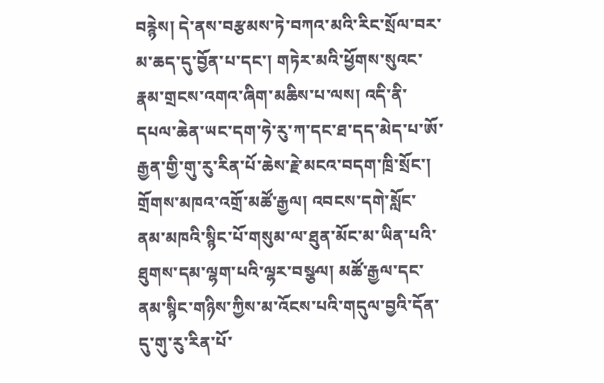བརྙེས། དེ་ནས་བརྩམས་ཏེ་བཀའ་མའི་རིང་སྲོལ་བར་མ་ཆད་དུ་བྱོན་པ་དང་། གཏེར་མའི་ཕྱོགས་སུའང་རྣམ་གྲངས་འགའ་ཞིག་མཆིས་པ་ལས། འདི་ནི་དཔལ་ཆེན་ཡང་དག་ཧེ་རུ་ཀ་དང་ཐ་དད་མེད་པ་ཨོ་རྒྱན་གྱི་གུ་རུ་རིན་པོ་ཆེས་རྗེ་མངའ་བདག་ཁྲི་སྲོང་། གྲོགས་མཁའ་འགྲོ་མཚོ་རྒྱལ། འབངས་དགེ་སློང་ནམ་མཁའི་སྙིང་པོ་གསུམ་ལ་ཐུན་མོང་མ་ཡིན་པའི་ཐུགས་དམ་ལྷག་པའི་ལྷར་བསྩལ། མཚོ་རྒྱལ་དང་ནམ་སྙིང་གཉིས་ཀྱིས་མ་འོངས་པའི་གདུལ་བྱའི་དོན་དུ་གུ་རུ་རིན་པོ་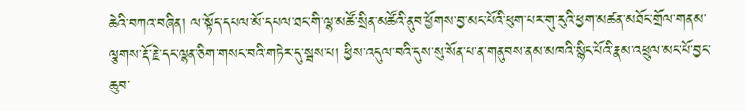ཆེའི་བཀའ་བཞིན། ལ་སྟོད་དཔལ་མོ་དཔལ་ཐང་གི་ལྷ་མཚོ་སྲིན་མཚོའི་ནུབ་ཕྱོགས་བྱ་མང་པོའི་ཕུག་པར་གུ་རུའི་ཕྱག་མཚན་མཐོང་གྲོལ་གནམ་ལྕགས་རྡོ་རྗེ་དང་ལྷན་ཅིག་གསང་བའི་གཏེར་དུ་སྦས་པ། ཕྱིས་འདུལ་བའི་དུས་སུ་སོན་པ་ན་གནུབས་ནམ་མཁའི་སྙིང་པོའི་རྣམ་འཕྲུལ་མང་པོ་བྱང་ཆུབ་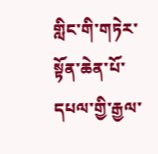གླིང་གི་གཏེར་སྟོན་ཆེན་པོ་དཔལ་གྱི་རྒྱལ་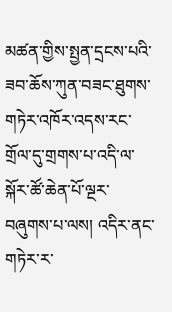མཚན་གྱིས་སྤྱན་དྲངས་པའི་ཟབ་ཆོས་ཀུན་བཟང་ཐུགས་གཏེར་འཁོར་འདས་རང་གྲོལ་དུ་གྲགས་པ་འདི་ལ་སྐོར་ཚོ་ཆེན་པོ་ལྔར་བཞུགས་པ་ལས། འདིར་ནང་གཏེར་ར་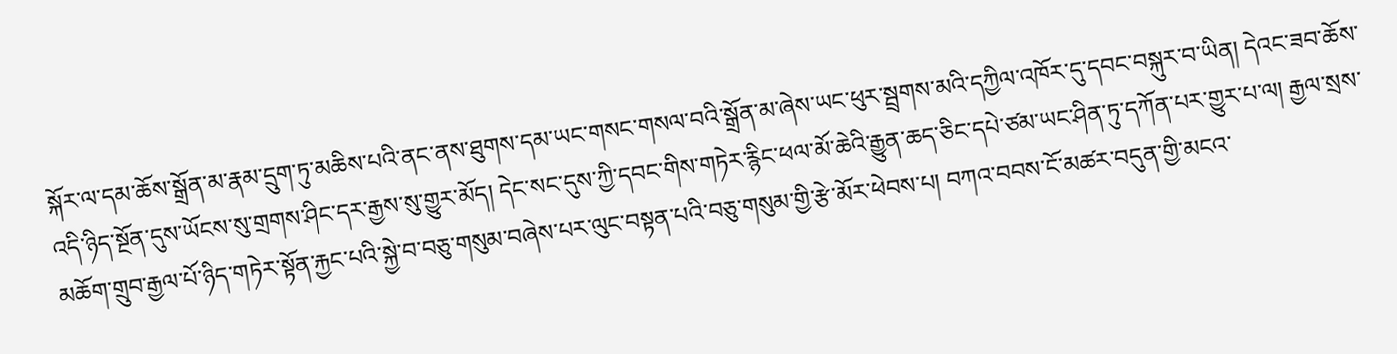སྐོར་ལ་དམ་ཆོས་སྒྲོན་མ་རྣམ་དྲུག་ཏུ་མཆིས་པའི་ནང་ནས་ཐུགས་དམ་ཡང་གསང་གསལ་བའི་སྒྲོན་མ་ཞེས་ཡང་ཕུར་སྦྲགས་མའི་དཀྱིལ་འཁོར་དུ་དབང་བསྐུར་བ་ཡིན། དེའང་ཟབ་ཆོས་འདི་ཉིད་སྔོན་དུས་ཡོངས་སུ་གྲགས་ཤིང་དར་རྒྱས་སུ་གྱུར་མོད། དེང་སང་དུས་ཀྱི་དབང་གིས་གཏེར་རྙིང་ཕལ་མོ་ཆེའི་རྒྱུན་ཆད་ཅིང་དཔེ་ཙམ་ཡང་ཤིན་ཏུ་དཀོན་པར་གྱུར་པ་ལ། རྒྱལ་སྲས་མཆོག་གྲུབ་རྒྱལ་པོ་ཉིད་གཏེར་སྟོན་རྐྱང་པའི་སྐྱེ་བ་བཅུ་གསུམ་བཞེས་པར་ལུང་བསྟན་པའི་བཅུ་གསུམ་གྱི་རྩེ་མོར་ཕེབས་པ། བཀའ་བབས་ངོ་མཚར་བདུན་གྱི་མངའ་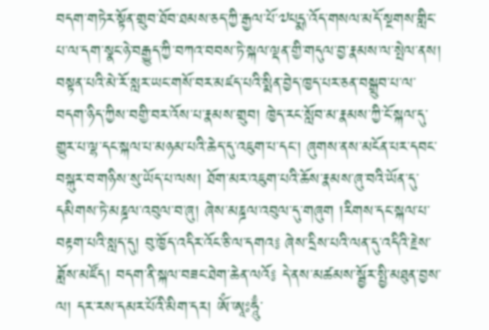བདག་གཏེར་སྟོན་གྲུབ་ཐོབ་ཐམས་ཅད་ཀྱི་རྒྱལ་པོ་༧པདྨ་འོད་གསལ་མདོ་སྔགས་གླིང་པ་ལ་དག་སྣང་ཉེ་བརྒྱུད་ཀྱི་བཀའ་བབས་ཏེ་སྐལ་ལྡན་གྱི་གདུལ་བྱ་རྣམས་ལ་སྤེལ་ནས། བསྟན་པའི་མེ་རོ་སླར་ཡང་གསོ་བར་མཛད་པའི་སྨིན་བྱེད་ཁྱད་པར་ཅན་བསྒྲུབ་པ་ལ་བདག་ཉིད་ཀྱིས་བགྱི་བར་འོས་པ་རྣམས་གྲུབ། ཁྱེད་རང་སློབ་མ་རྣམས་ཀྱི་ངོ་སྐལ་དུ་གྱུར་པ་ལྷ་དང་སྐལ་པ་མཉམ་པའི་ཆེད་དུ་འཇུག་པ་དང་། ཞུགས་ནས་མངོན་པར་དབང་བསྐུར་བ་གཉིས་སུ་ཡོད་པ་ལས། ཐོག་མར་འཇུག་པའི་ཆོས་རྣམས་ཞུ་བའི་ཡོན་དུ་དམིགས་ཏེ་མཎྜལ་འབུལ་བ་ཞུ། ཞེས་མཎྜལ་འབུལ་དུ་གཞུག །རིགས་དང་སྐལ་པ་བརྟག་པའི་སླད་དུ། བུ་ཁྱོད་འདིར་འོང་ཅི་ལ་དགའ༔ ཞེས་དྲིས་པའི་ལན་དུ་འདིའི་རྗེས་ཟློས་མཛོད། བདག་ནི་སྐལ་བཟང་ཐེག་ཆེན་ལའོ༔ དེ་ནས་མཚམས་སྦྱོར་སྤྱི་མཐུན་བྱས་ལ། དར་རས་དམར་པོའི་མིག་དར། ཨོཾ་ཨཱཿཧཱུྃ་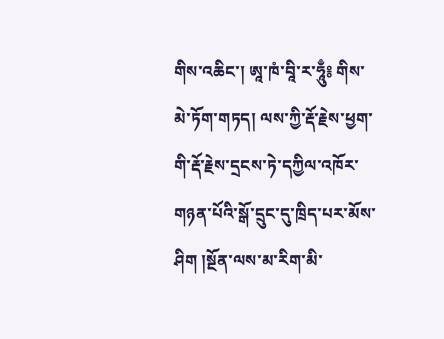གིས་འཆིང་། ཨཱ་ཁཾ་བཱི་ར་ཧཱུྃ༔ གིས་མེ་ཏོག་གཏད། ལས་ཀྱི་རྡོ་རྗེས་ཕྱག་གི་རྡོ་རྗེས་དྲངས་ཏེ་དཀྱིལ་འཁོར་གཉན་པོའི་སྒོ་དྲུང་དུ་ཁྲིད་པར་མོས་ཤིག །སྔོན་ལས་མ་རིག་མི་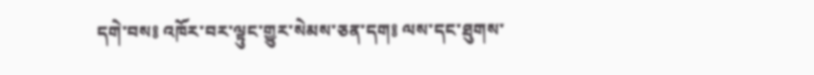དགེ་བས༔ འཁོར་བར་ལྟུང་གྱུར་སེམས་ཅན་དག༔ ལས་དང་ཐུགས་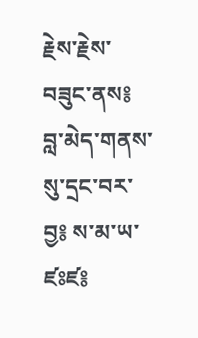རྗེས་རྗེས་བཟུང་ནས༔ བླ་མེད་གནས་སུ་དྲང་བར་བྱ༔ ས་མ་ཡ་ཛཿཛ༔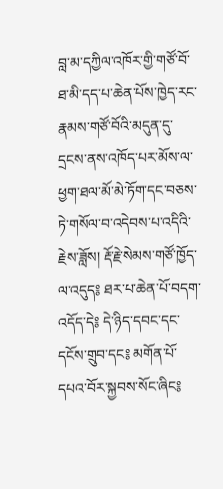བླ་མ་དཀྱིལ་འཁོར་གྱི་གཙོ་བོ་ཐ་མི་དད་པ་ཆེན་པོས་ཁྱེད་རང་རྣམས་གཙོ་བོའི་མདུན་དུ་དྲངས་ནས་འཁོད་པར་མོས་ལ་ཕྱག་ཐལ་མོ་མེ་ཏོག་དང་བཅས་ཏེ་གསོལ་བ་འདེབས་པ་འདིའི་རྗེས་ཟློས། རྡོ་རྗེ་སེམས་གཙོ་ཁྱོད་ལ་འདུད༔ ཐར་པ་ཆེན་པོ་བདག་འདོད་དེ༔ དེ་ཉིད་དབང་དང་དངོས་གྲུབ་དང༔ མགོན་པོ་དཔའ་བོར་སྐྱབས་སོང་ཞིང༔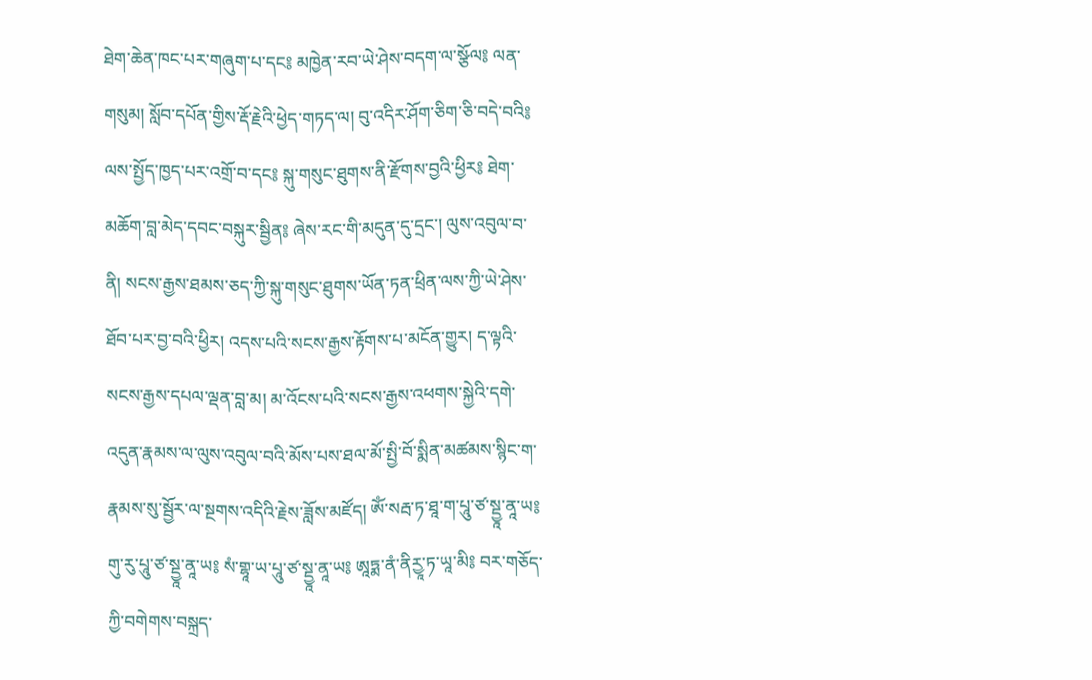ཐེག་ཆེན་ཁང་པར་གཞུག་པ་དང༔ མཁྱེན་རབ་ཡེ་ཤེས་བདག་ལ་སྩོལ༔ ལན་གསུམ། སློབ་དཔོན་གྱིས་རྡོ་རྗེའི་ཕྱེད་གཏད་ལ། བུ་འདིར་ཤོག་ཅིག་ཅི་བདེ་བའི༔ ལས་སྤྱོད་ཁྱད་པར་འགྲོ་བ་དང༔ སྐུ་གསུང་ཐུགས་ནི་རྫོགས་བྱའི་ཕྱིར༔ ཐེག་མཆོག་བླ་མེད་དབང་བསྐུར་སྦྱིན༔ ཞེས་རང་གི་མདུན་དུ་དྲང་། ལུས་འབུལ་བ་ནི། སངས་རྒྱས་ཐམས་ཅད་ཀྱི་སྐུ་གསུང་ཐུགས་ཡོན་ཏན་ཕྲིན་ལས་ཀྱི་ཡེ་ཤེས་ཐོབ་པར་བྱ་བའི་ཕྱིར། འདས་པའི་སངས་རྒྱས་རྟོགས་པ་མངོན་གྱུར། ད་ལྟའི་སངས་རྒྱས་དཔལ་ལྡན་བླ་མ། མ་འོངས་པའི་སངས་རྒྱས་འཕགས་སྐྱེའི་དགེ་འདུན་རྣམས་ལ་ལུས་འབུལ་བའི་མོས་པས་ཐལ་མོ་སྤྱི་བོ་སྨིན་མཚམས་སྙིང་ག་རྣམས་སུ་སྦྱོར་ལ་སྔགས་འདིའི་རྗེས་ཟློས་མཛོད། ཨོཾ་སརྦ་ཏ་ཐཱ་ག་པཱུ་ཙ་སྡྱཱ་ནཱ་ཡ༔ གུ་རུ་པཱུ་ཙ་སྡྱཱ་ནཱ་ཡ༔ སཾ་གྷཱ་ཡ་པཱུ་ཙ་སྡྱཱ་ནཱ་ཡ༔ ཨཱཏྨ་ནཾ་ནིརྱཱ་ཏ་ཡཱ་མི༔ བར་གཅོད་ཀྱི་བགེགས་བསྐྲད་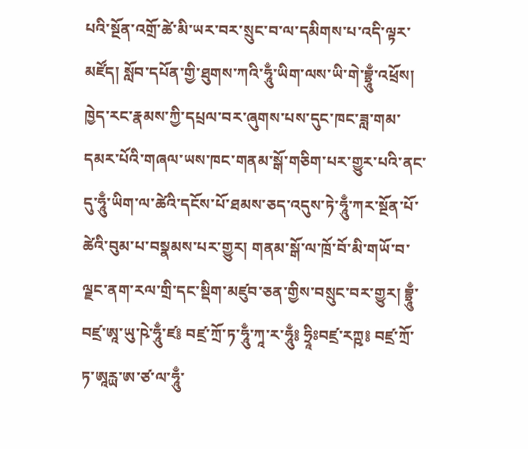པའི་སྔོན་འགྲོ་ཚེ་མི་ཡར་བར་སྲུང་བ་ལ་དམིགས་པ་འདི་ལྟར་མཛོད། སློབ་དཔོན་གྱི་ཐུགས་ཀའི་ཧཱུྃ་ཡིག་ལས་ཡི་གེ་བྷྲཱུྃ་འཕྲོས། ཁྱེད་རང་རྣམས་ཀྱི་དཔྲལ་བར་ཞུགས་པས་དུང་ཁང་ཟླ་གམ་དམར་པོའི་གཞལ་ཡས་ཁང་གནམ་སྒོ་གཅིག་པར་གྱུར་པའི་ནང་དུ་ཧཱུྃ་ཡིག་ལ་ཚེའི་དངོས་པོ་ཐམས་ཅད་འདུས་ཏེ་ཧཱུྃ་ཀར་སྔོན་པོ་ཚེའི་བུམ་པ་བསྣམས་པར་གྱུར། གནམ་སྒོ་ལ་ཁྲོ་བོ་མི་གཡོ་བ་ལྗང་ནག་རལ་གྲི་དང་སྡིག་མཛུབ་ཅན་གྱིས་བསྲུང་བར་གྱུར། བྷྲཱུྃ་བཛྲ་ཨཱ་ཡུ་ཥེ་ཧཱུྃ་ཛ༔ བཛྲ་ཀྲོ་ཏ་ཧཱུྃ་ཀཱ་ར་ཧཱུྃ༔ ཧྲཱིཿབཛྲ་རཀྵ༔ བཛྲ་ཀྲོ་ཏ་ཨཱརྻ་ཨ་ཙ་ལ་ཧཱུྃ་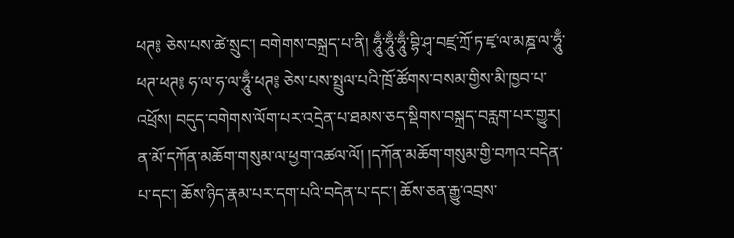ཕཊ༔ ཅེས་པས་ཚེ་སྲུང་། བགེགས་བསྐྲད་པ་ནི། ཧཱུྃ་ཧཱུྃ་ཧཱུྃ་བྷི་ཤྭ་བཛྲ་ཀྲོ་ཏ་ཛྭ་ལ་མཎྜ་ལ་ཧཱུྃ་ཕཊ་ཕཊ༔ ཧ་ལ་ཧ་ལ་ཧཱུྃ་ཕཊ༔ ཅེས་པས་སྤྲུལ་པའི་ཁྲོ་ཚོགས་བསམ་གྱིས་མི་ཁྱབ་པ་འཕྲོས། བདུད་བགེགས་ལོག་པར་འདྲེན་པ་ཐམས་ཅད་སྡིགས་བསྐྲད་བརླག་པར་གྱུར། ན་མོ་དཀོན་མཆོག་གསུམ་ལ་ཕྱག་འཚལ་ལོ། །དཀོན་མཆོག་གསུམ་གྱི་བཀའ་བདེན་པ་དང་། ཆོས་ཉིད་རྣམ་པར་དག་པའི་བདེན་པ་དང་། ཆོས་ཅན་རྒྱུ་འབྲས་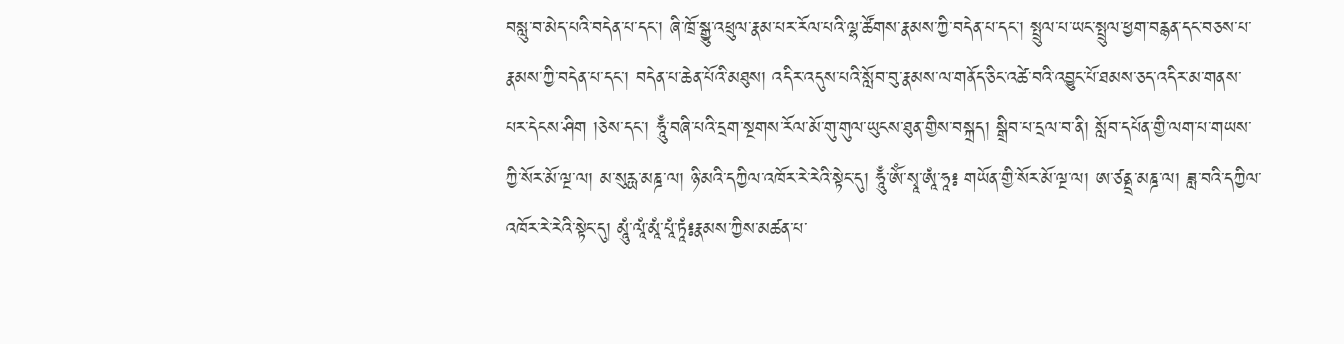བསླུ་བ་མེད་པའི་བདེན་པ་དང་། ཞི་ཁྲོ་སྒྱུ་འཕྲུལ་རྣམ་པར་རོལ་པའི་ལྷ་ཚོགས་རྣམས་ཀྱི་བདེན་པ་དང་། སྤྲུལ་པ་ཡང་སྤྲུལ་ཕྱག་བརྙན་དང་བཅས་པ་རྣམས་ཀྱི་བདེན་པ་དང་། བདེན་པ་ཆེན་པོའི་མཐུས། འདིར་འདུས་པའི་སློབ་བུ་རྣམས་ལ་གནོད་ཅིང་འཚེ་བའི་འབྱུང་པོ་ཐམས་ཅད་འདིར་མ་གནས་པར་དེངས་ཤིག །ཅེས་དང་། ཧཱུྃ་བཞི་པའི་དྲག་སྔགས་རོལ་མོ་གུ་གུལ་ཡུངས་ཐུན་གྱིས་བསྐྲད། སྒྲིབ་པ་དྲལ་བ་ནི། སློབ་དཔོན་གྱི་ལག་པ་གཡས་ཀྱི་སོར་མོ་ལྔ་ལ། མ་སུརྻ་མཎྜ་ལ། ཉི་མའི་དཀྱིལ་འཁོར་རེ་རེའི་སྟེང་དུ། ཧཱུྃ་ཨོཾ་སྭཱ་ཨཱཾ་ཧཱ༔ གཡོན་གྱི་སོར་མོ་ལྔ་ལ། ཨ་ཙནྡྲ་མཎྜ་ལ། ཟླ་བའི་དཀྱིལ་འཁོར་རེ་རེའི་སྟེང་དུ། མཱུཾ་ལཱཾ་མཱཾ་པཱཾ་ཏཱཾ༔རྣམས་ཀྱིས་མཚན་པ་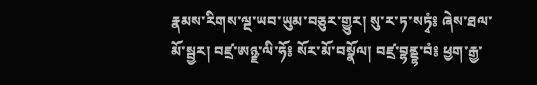རྣམས་རིགས་ལྔ་ཡབ་ཡུམ་བཅུར་གྱུར། སུ་ར་ཏ་སཏྭཾ༔ ཞེས་ཐལ་མོ་སྦྱར། བཛྲ་ཨཉྫ་ལི་ཧོ༔ སོར་མོ་བསྣོལ། བཛྲ་བྷནྡྷ་བཾ༔ ཕྱག་རྒྱ་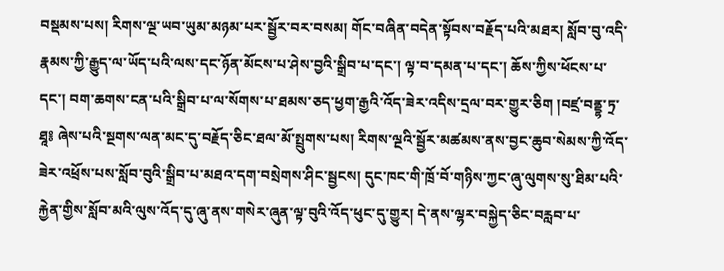བསྡམས་པས། རིགས་ལྔ་ཡབ་ཡུམ་མཉམ་པར་སྦྱོར་བར་བསམ། གོང་བཞིན་བདེན་སྟོབས་བརྗོད་པའི་མཐར། སློབ་བུ་འདི་རྣམས་ཀྱི་རྒྱུད་ལ་ཡོད་པའི་ལས་དང་ཉོན་མོངས་པ་ཤེས་བྱའི་སྒྲིབ་པ་དང་། ལྟ་བ་དམན་པ་དང་། ཆོས་ཀྱིས་ཕོངས་པ་དང་། བག་ཆགས་ངན་པའི་སྒྲིབ་པ་ལ་སོགས་པ་ཐམས་ཅད་ཕྱག་རྒྱའི་འོད་ཟེར་འདིས་དྲལ་བར་གྱུར་ཅིག །བཛྲ་བནྡྷ་ཏྲ་ཐཱ༔ ཞེས་པའི་སྔགས་ལན་མང་དུ་བརྗོད་ཅིང་ཐལ་མོ་སྤྲུགས་པས། རིགས་ལྔའི་སྦྱོར་མཚམས་ནས་བྱང་ཆུབ་སེམས་ཀྱི་འོད་ཟེར་འཕྲོས་པས་སློབ་བུའི་སྒྲིབ་པ་མཐའ་དག་བསྲེགས་ཤིང་སྦྱངས། དུང་ཁང་གི་ཁྲོ་བོ་གཉིས་ཀྱང་ཞུ་ལུགས་སུ་ཐིམ་པའི་རྐྱེན་གྱིས་སློབ་མའི་ལུས་འོད་དུ་ཞུ་ནས་གསེར་ཞུན་ལྟ་བུའི་འོད་ཕུང་དུ་གྱུར། དེ་ནས་ལྷར་བསྐྱེད་ཅིང་བརླབ་པ་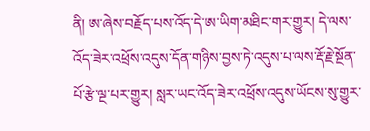ནི། ཨ་ཞེས་བརྗོད་པས་འོད་དེ་ཨ་ཡིག་མཐིང་གར་གྱུར། དེ་ལས་འོད་ཟེར་འཕྲོས་འདུས་དོན་གཉིས་བྱས་ཏེ་འདུས་པ་ལས་རྡོ་རྗེ་སྔོན་པོ་རྩེ་ལྔ་པར་གྱུར། སླར་ཡང་འོད་ཟེར་འཕྲོས་འདུས་ཡོངས་སུ་གྱུར་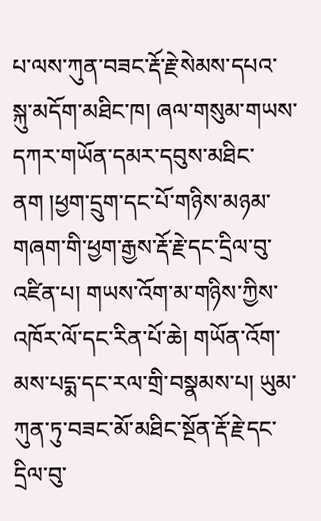པ་ལས་ཀུན་བཟང་རྡོ་རྗེ་སེམས་དཔའ་སྐུ་མདོག་མཐིང་ཁ། ཞལ་གསུམ་གཡས་དཀར་གཡོན་དམར་དབུས་མཐིང་ནག །ཕྱག་དྲུག་དང་པོ་གཉིས་མཉམ་གཞག་གི་ཕྱག་རྒྱས་རྡོ་རྗེ་དང་དྲིལ་བུ་འཛིན་པ། གཡས་འོག་མ་གཉིས་ཀྱིས་འཁོར་ལོ་དང་རིན་པོ་ཆེ། གཡོན་འོག་མས་པདྨ་དང་རལ་གྲི་བསྣམས་པ། ཡུམ་ཀུན་ཏུ་བཟང་མོ་མཐིང་སྔོན་རྡོ་རྗེ་དང་དྲིལ་བུ་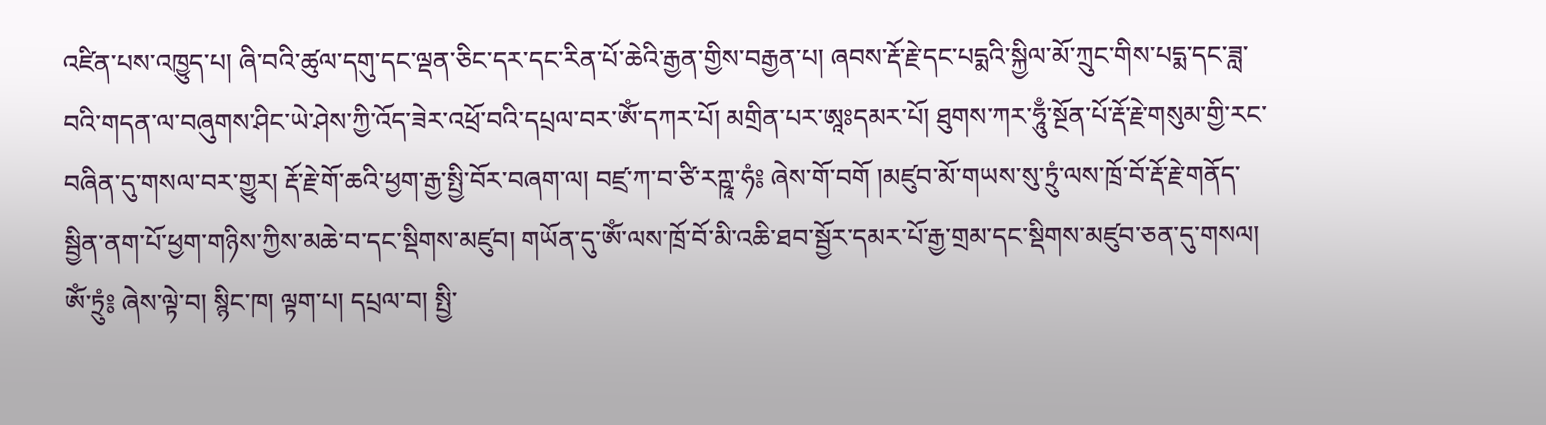འཛིན་པས་འཁྱུད་པ། ཞི་བའི་ཚུལ་དགུ་དང་ལྡན་ཅིང་དར་དང་རིན་པོ་ཆེའི་རྒྱན་གྱིས་བརྒྱན་པ། ཞབས་རྡོ་རྗེ་དང་པདྨའི་སྐྱིལ་མོ་ཀྲུང་གིས་པདྨ་དང་ཟླ་བའི་གདན་ལ་བཞུགས་ཤིང་ཡེ་ཤེས་ཀྱི་འོད་ཟེར་འཕྲོ་བའི་དཔྲལ་བར་ཨོཾ་དཀར་པོ། མགྲིན་པར་ཨཱཿདམར་པོ། ཐུགས་ཀར་ཧཱུྃ་སྔོན་པོ་རྡོ་རྗེ་གསུམ་གྱི་རང་བཞིན་དུ་གསལ་བར་གྱུར། རྡོ་རྗེ་གོ་ཆའི་ཕྱག་རྒྱ་སྤྱི་བོར་བཞག་ལ། བཛྲ་ཀ་བ་ཙི་རཀྵཱ་ཧཾ༔ ཞེས་གོ་བགོ །མཛུབ་མོ་གཡས་སུ་ཏྲུཾ་ལས་ཁྲོ་བོ་རྡོ་རྗེ་གནོད་སྦྱིན་ནག་པོ་ཕྱག་གཉིས་ཀྱིས་མཆེ་བ་དང་སྡིགས་མཛུབ། གཡོན་དུ་ཨོཾ་ལས་ཁྲོ་བོ་མི་འཆི་ཐབ་སྦྱོར་དམར་པོ་རྒྱ་གྲམ་དང་སྡིགས་མཛུབ་ཅན་དུ་གསལ། ཨོཾ་ཏྲུཾ༔ ཞེས་ལྟེ་བ། སྙིང་ཁ། ལྟག་པ། དཔྲལ་བ། སྤྱི་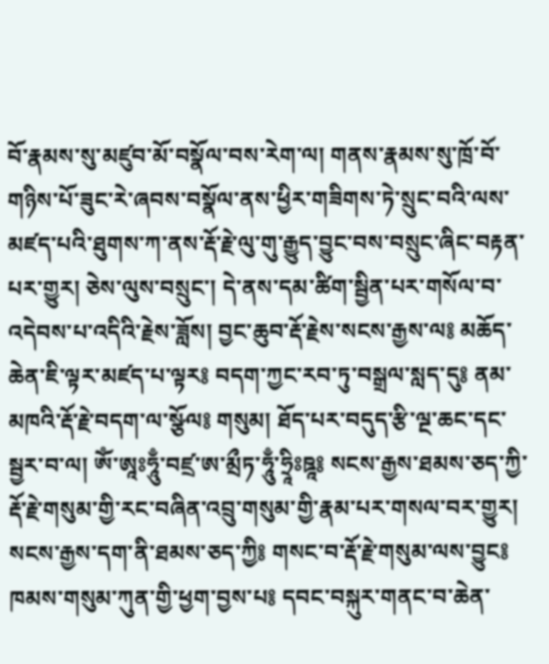བོ་རྣམས་སུ་མཛུབ་མོ་བསྣོལ་བས་རེག་ལ། གནས་རྣམས་སུ་ཁྲོ་བོ་གཉིས་པོ་ཟུང་རེ་ཞབས་བསྣོལ་ནས་ཕྱིར་གཟིགས་ཏེ་སྲུང་བའི་ལས་མཛད་པའི་ཐུགས་ཀ་ནས་རྡོ་རྗེ་ལུ་གུ་རྒྱུད་བྱུང་བས་བསྲུང་ཞིང་བརྟན་པར་གྱུར། ཅེས་ལུས་བསྲུང་། དེ་ནས་དམ་ཚིག་སྦྱིན་པར་གསོལ་བ་འདེབས་པ་འདིའི་རྗེས་ཟློས། བྱང་ཆུབ་རྡོ་རྗེས་སངས་རྒྱས་ལ༔ མཆོད་ཆེན་ཇི་ལྟར་མཛད་པ་ལྟར༔ བདག་ཀྱང་རབ་ཏུ་བསྒྲལ་སླད་དུ༔ ནམ་མཁའི་རྡོ་རྗེ་བདག་ལ་སྩོལ༔ གསུམ། ཐོད་པར་བདུད་རྩི་ལྔ་ཆང་དང་སྦྱར་བ་ལ། ཨོཾ་ཨཱཿཧཱུྃ་བཛྲ་ཨ་མྲྀཏ་ཧཱུྃ་ཧྲཱིཿཋཱ༔ སངས་རྒྱས་ཐམས་ཅད་ཀྱི་རྡོ་རྗེ་གསུམ་གྱི་རང་བཞིན་འབྲུ་གསུམ་གྱི་རྣམ་པར་གསལ་བར་གྱུར། སངས་རྒྱས་དག་ནི་ཐམས་ཅད་ཀྱི༔ གསང་བ་རྡོ་རྗེ་གསུམ་ལས་བྱུང༔ ཁམས་གསུམ་ཀུན་གྱི་ཕྱག་བྱས་པ༔ དབང་བསྐུར་གནང་བ་ཆེན་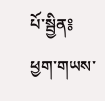པོ་སྦྱིན༔ ཕྱག་གཡས་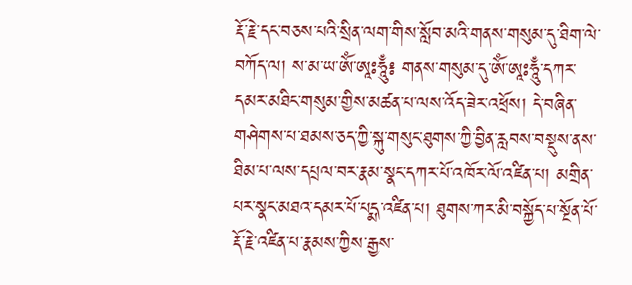རྡོ་རྗེ་དང་བཅས་པའི་སྲིན་ལག་གིས་སློབ་མའི་གནས་གསུམ་དུ་ཐིག་ལེ་བཀོད་ལ། ས་མ་ཡ་ཨོཾ་ཨཱཿཧཱུྃ༔ གནས་གསུམ་དུ་ཨོཾ་ཨཱཿཧཱུྃ་དཀར་དམར་མཐིང་གསུམ་གྱིས་མཚན་པ་ལས་འོད་ཟེར་འཕྲོས། དེ་བཞིན་གཤེགས་པ་ཐམས་ཅད་ཀྱི་སྐུ་གསུང་ཐུགས་ཀྱི་བྱིན་རླབས་བསྡུས་ནས་ཐིམ་པ་ལས་དཔྲལ་བར་རྣམ་སྣང་དཀར་པོ་འཁོར་ལོ་འཛིན་པ། མགྲིན་པར་སྣང་མཐའ་དམར་པོ་པདྨ་འཛིན་པ། ཐུགས་ཀར་མི་བསྐྱོད་པ་སྔོན་པོ་རྡོ་རྗེ་འཛིན་པ་རྣམས་ཀྱིས་རྒྱས་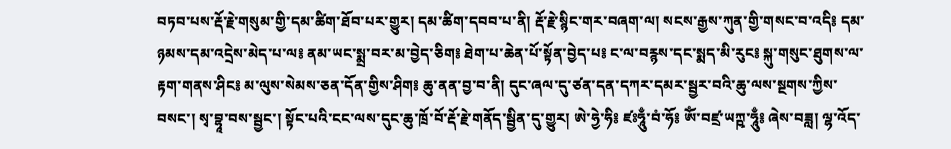བཏབ་པས་རྡོ་རྗེ་གསུམ་གྱི་དམ་ཚིག་ཐོབ་པར་གྱུར། དམ་ཚིག་དབབ་པ་ནི། རྡོ་རྗེ་སྙིང་གར་བཞག་ལ། སངས་རྒྱས་ཀུན་གྱི་གསང་བ་འདི༔ དམ་ཉམས་དམ་འདྲེས་མེད་པ་ལ༔ ནམ་ཡང་སྨྲ་བར་མ་བྱེད་ཅིག༔ ཐེག་པ་ཆེན་པོ་སྟོན་བྱེད་པ༔ ང་ལ་བརྙས་དང་སྨད་མི་རུང༔ སྐུ་གསུང་ཐུགས་ལ་རྟག་གནས་ཤིང༔ མ་ལུས་སེམས་ཅན་དོན་གྱིས་ཤིག༔ ཆུ་ནན་བྱ་བ་ནི། དུང་ཞལ་དུ་ཙན་དན་དཀར་དམར་སྦྱར་བའི་ཆུ་ལས་སྔགས་ཀྱིས་བསང་། སྭ་བྷཱ་བས་སྦྱང་། སྟོང་པའི་ངང་ལས་དུང་ཆུ་ཁྲོ་བོ་རྡོ་རྗེ་གནོད་སྦྱིན་དུ་གྱུར། ཨེ་ཧྱེ་ཧི༔ ཛཿཧཱུྃ་བཾ་ཧོ༔ ཨོཾ་བཛྲ་ཡཀྵ་ཧཱུྃ༔ ཞེས་བཟླ། ལྷ་འོད་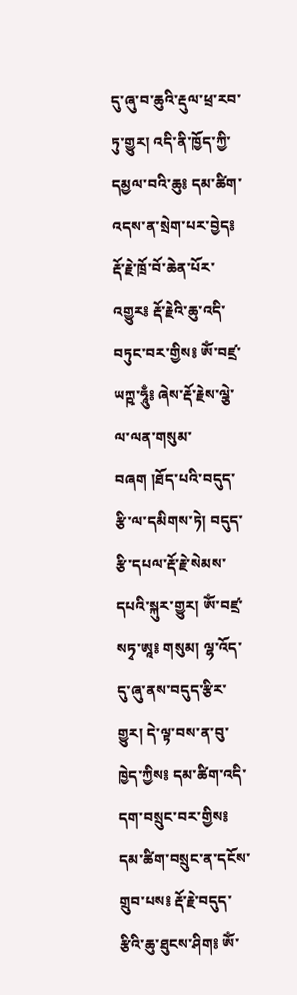དུ་ཞུ་བ་ཆུའི་རྡུལ་ཕྲ་རབ་ཏུ་གྱུར། འདི་ནི་ཁྱོད་ཀྱི་དམྱལ་བའི་ཆུ༔ དམ་ཚིག་འདས་ན་སྲེག་པར་བྱེད༔ རྡོ་རྗེ་ཁྲོ་བོ་ཆེན་པོར་འགྱུར༔ རྡོ་རྗེའི་ཆུ་འདི་བཏུང་བར་གྱིས༔ ཨོཾ་བཛྲ་ཡཀྵ་ཧཱུྃ༔ ཞེས་རྡོ་རྗེས་ལྕེ་ལ་ལན་གསུམ་བཞག །ཐོད་པའི་བདུད་རྩི་ལ་དམིགས་ཏེ། བདུད་རྩི་དཔལ་རྡོ་རྗེ་སེམས་དཔའི་སྐུར་གྱུར། ཨོཾ་བཛྲ་སཏྭ་ཨཱ༔ གསུམ། ལྷ་འོད་དུ་ཞུ་ནས་བདུད་རྩིར་གྱུར། དེ་ལྟ་བས་ན་བུ་ཁྱེད་ཀྱིས༔ དམ་ཚིག་འདི་དག་བསྲུང་བར་གྱིས༔ དམ་ཚིག་བསྲུང་ན་དངོས་གྲུབ་པས༔ རྡོ་རྗེ་བདུད་རྩིའི་ཆུ་ཐུངས་ཤིག༔ ཨོཾ་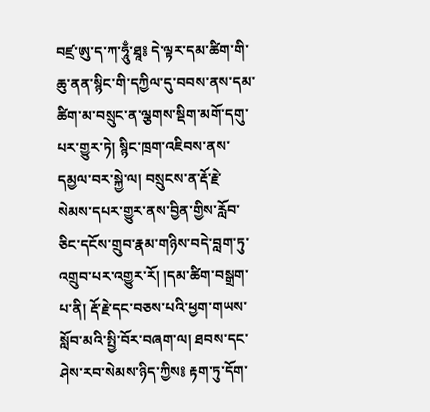བཛྲ་ཨུ་ད་ཀ་ཧཱུྃ་ཐཱ༔ དེ་ལྟར་དམ་ཚིག་གི་ཆུ་ནན་སྙིང་གི་དཀྱིལ་དུ་བབས་ནས་དམ་ཚིག་མ་བསྲུང་ན་ལྕགས་སྡིག་མགོ་དགུ་པར་གྱུར་ཏེ། སྙིང་ཁྲག་འཇིབས་ནས་དམྱལ་བར་སྐྱེ་ལ། བསྲུངས་ན་རྡོ་རྗེ་སེམས་དཔར་གྱུར་ནས་བྱིན་གྱིས་རློབ་ཅིང་དངོས་གྲུབ་རྣམ་གཉིས་བདེ་བླག་ཏུ་འགྲུབ་པར་འགྱུར་རོ། །དམ་ཚིག་བསྒྲག་པ་ནི། རྡོ་རྗེ་དང་བཅས་པའི་ཕྱག་གཡས་སློབ་མའི་སྤྱི་བོར་བཞག་ལ། ཐབས་དང་ཤེས་རབ་སེམས་ཉིད་ཀྱིས༔ རྟག་ཏུ་དོག་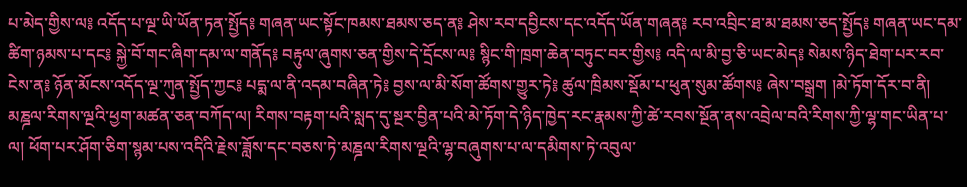པ་མེད་གྱིས་ལ༔ འདོད་པ་ལྔ་ཡི་ཡོན་ཏན་སྤྱོད༔ གཞན་ཡང་སྟོང་ཁམས་ཐམས་ཅད་ན༔ ཤེས་རབ་དབྱིངས་དང་འདོད་ཡོན་གཞན༔ རབ་འབྲིང་ཐ་མ་ཐམས་ཅད་སྤྱོད༔ གཞན་ཡང་དམ་ཚིག་ཉམས་པ་དང༔ སྐྱེ་བོ་གང་ཞིག་དམ་ལ་གནོད༔ བརྟུལ་ཞུགས་ཅན་གྱིས་དེ་དྲོངས་ལ༔ སྙིང་གི་ཁྲག་ཆེན་བཏུང་བར་གྱིས༔ འདི་ལ་མི་བྱ་ཅི་ཡང་མེད༔ སེམས་ཉིད་ཐེག་པར་རབ་ངེས་ན༔ ཉོན་མོངས་འདོད་ལྔ་ཀུན་སྤྱོད་ཀྱང༔ པདྨ་ལ་ནི་འདམ་བཞིན་ཏེ༔ བྱས་ལ་མི་སོག་ཚོགས་གྱུར་ཏེ༔ ཚུལ་ཁྲིམས་སྡོམ་པ་ཕུན་སུམ་ཚོགས༔ ཞེས་བསྒྲག །མེ་ཏོག་དོར་བ་ནི། མཎྜལ་རིགས་ལྔའི་ཕྱག་མཚན་ཅན་བཀོད་ལ། རིགས་བརྟག་པའི་སླད་དུ་སྔར་བྱིན་པའི་མེ་ཏོག་དེ་ཉིད་ཁྱེད་རང་རྣམས་ཀྱི་ཚེ་རབས་སྔོན་ནས་འབྲེལ་བའི་རིགས་ཀྱི་ལྷ་གང་ཡིན་པ་ལ། ཕོག་པར་ཤོག་ཅིག་སྙམ་པས་འདིའི་རྗེས་ཟློས་དང་བཅས་ཏེ་མཎྜལ་རིགས་ལྔའི་ལྷ་བཞུགས་པ་ལ་དམིགས་ཏེ་འབུལ་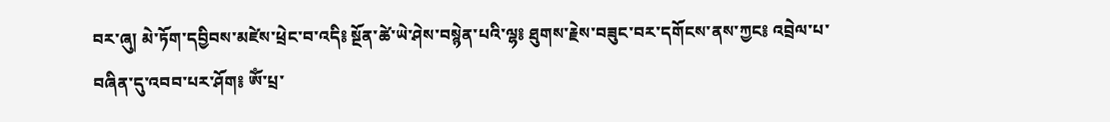བར་ཞུ། མེ་ཏོག་དབྱིབས་མཛེས་ཕྲེང་བ་འདི༔ སྔོན་ཚེ་ཡེ་ཤེས་བསྙེན་པའི་ལྷ༔ ཐུགས་རྗེས་བཟུང་བར་དགོངས་ནས་ཀྱང༔ འབྲེལ་པ་བཞིན་དུ་འབབ་པར་ཤོག༔ ཨོཾ་པྲ་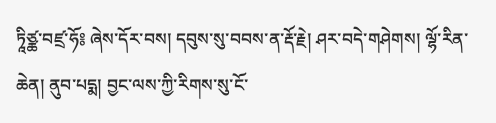ཏཱིཙྪ་བཛྲ་ཧོ༔ ཞེས་དོར་བས། དབུས་སུ་བབས་ན་རྡོ་རྗེ། ཤར་བདེ་གཤེགས། ལྷོ་རིན་ཆེན། ནུབ་པདྨ། བྱང་ལས་ཀྱི་རིགས་སུ་ངོ་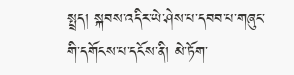སྤྲད། སྐབས་འདིར་ཡེ་ཤེས་པ་དབབ་པ་གཞུང་གི་དགོངས་པ་དངོས་ནི། མེ་ཏོག་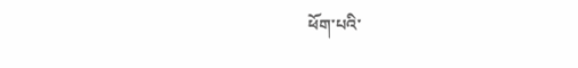ཕོག་པའི་